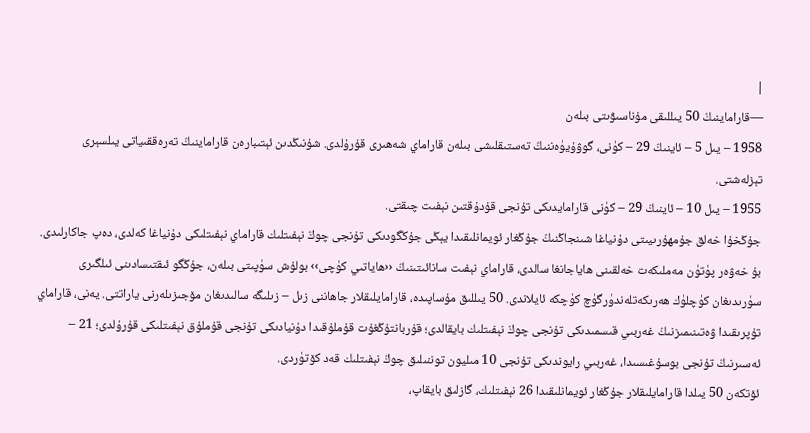|
—قاراماينىڭ 50 يىللىقى مۇناسىۋىتى بىلەن
1958 – يىل 5 – ئاينىڭ 29 – كۈنى، گوۋۇيۈەننىڭ تەستىقلىشى بىلەن قاراماي شەھىرى قۇرۇلدى. شۇنىڭدىن ئېتىبارەن قاراماينىڭ تەرەققىياتى يىلسېرى تېزلەشتى.
1955 – يىل 10 – ئاينىڭ 29 – كۈنى قارامايدىكى تۇنجى قۇدۇقتىن نېفىت چىقتى.
جۇڭخۇا خەلق جۇمھۇرىيىتى دۇنياغا شىنجاڭنىڭ جۇڭغار ئويمانلىقىدا يېڭى جۇڭگودىكى تۇنجى چوڭ نېفىتلىك قاراماي نېفىتلىكى دۇنياغا كەلدى، دەپ جاكارلىدى.
بۇ خەۋەر پۈتۈن مەملىكەت خەلقىنى ھاياجانغا سالدى، قاراماي نېفىت سانائىتىنىڭ ‹‹ھاياتىي كۈچى›› بولۇش سۈپىتى بىلەن، جۇڭگو ئىقتىسادىنى ئىلگىرى سۈرىدىغان كۈچلۈك ھەرىكەتلەندۈرگۈچ كۈچكە ئايلاندى. 50 يىللىق مۇساپىدە، قارامايلىقلار جاھاننى زىل – زىلىگە سالىدىغان مۆجىزىلەرنى ياراتتى. يەنى، قاراماي تۇپرىقىدا ۋەتىنىمىزنىڭ غەربىي قىسمىدىكى تۇنجى چوڭ نېفىتلىك بايقالدى؛ قۇربانتۇڭغۇت قۇملۇقىدا دۇنيادىكى تۇنجى قۇملۇق نېفىتلىكى قۇرۇلدى؛ 21 – ئەسىرنىڭ تۇنجى بوسۇغىسىدا، غەربىي رايوندىكى تۇنجى 10 مىليون توننىلىق چوڭ نېفىتلىك قەد كۆتۈردى.
ئۆتكەن 50 يىلدا قارامايلىقلار جۇڭغار ئويمانلىقىدا 26 نېفىتلىك، گازلىق بايقاپ،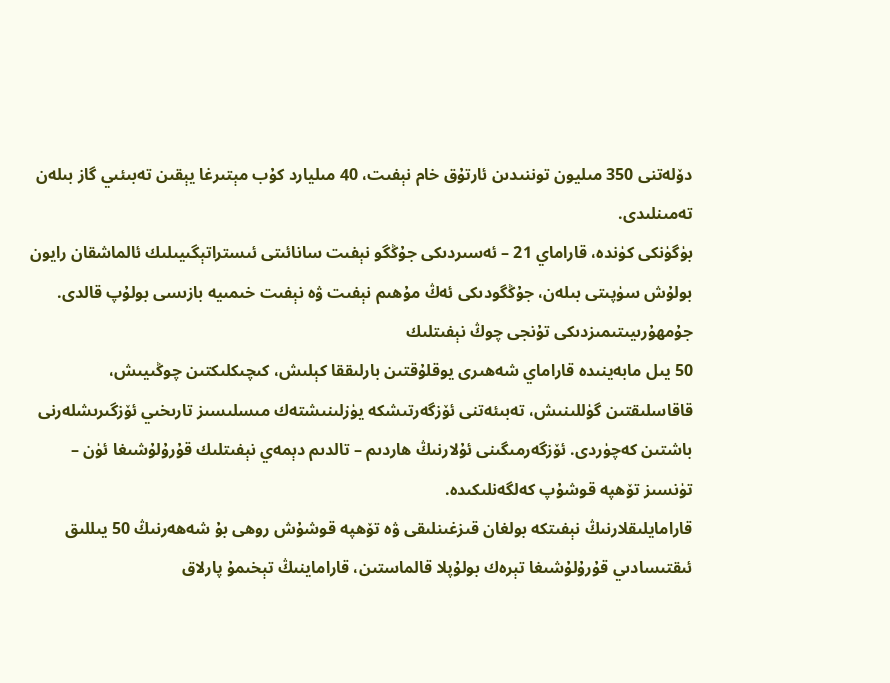دۆلەتنى 350 مىليون توننىدىن ئارتۇق خام نېفىت، 40 مىليارد كۇب مېتىرغا يېقىن تەبىئىي گاز بىلەن تەمىنلىدى.
بۈگۈنكى كۈندە، قاراماي 21 – ئەسىردىكى جۇڭگو نېفىت سانائىتى ئىستراتېگىيىلىك ئالماشقان رايون بولۇش سۈپىتى بىلەن، جۇڭگودىكى ئەڭ مۇھىم نېفىت ۋە نېفىت خىمىيە بازىسى بولۇپ قالدى.
جۇمھۇرىيىتىمىزدىكى تۇنجى چوڭ نېفىتلىك
50 يىل مابەينىدە قاراماي شەھىرى يوقلۇقتىن بارلىققا كېلىش، كىچىكلىكتىن چوڭىيىش، قاقاسلىقتىن گۈللىنىش، تەبىئەتنى ئۆزگەرتىشكە يۈزلىنىشتەك مىسلىسىز تارىخىي ئۆزگىرىشلەرنى باشتىن كەچۈردى. ئۆزگەرمىگىنى ئۇلارنىڭ ھاردىم – تالدىم دېمەي نېفىتلىك قۇرۇلۇشىغا ئۈن – تۈنسىز تۆھپە قوشۇپ كەلگەنلىكىدە.
قارامايلىقلارنىڭ نېفىتكە بولغان قىزغىنلىقى ۋە تۆھپە قوشۇش روھى بۇ شەھەرنىڭ 50 يىللىق ئىقتىسادىي قۇرۇلۇشىغا تېرەك بولۇپلا قالماستىن، قاراماينىڭ تېخىمۇ پارلاق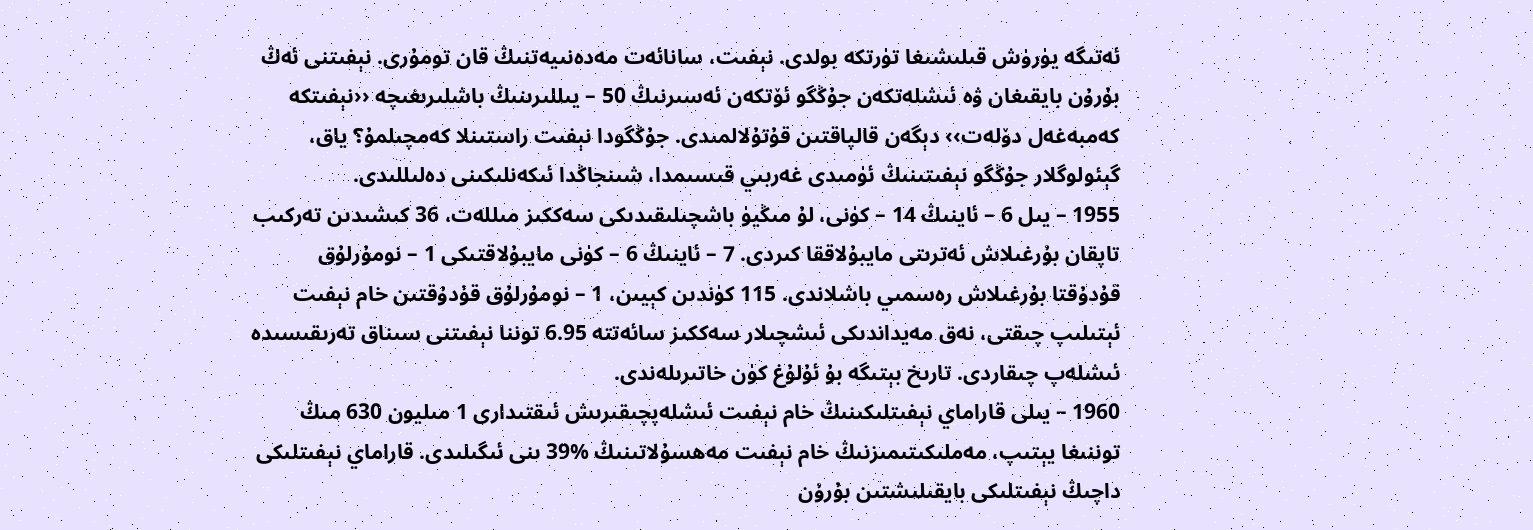ئەتىگە يۈرۈش قىلىشىغا تۈرتكە بولدى. نېفىت، سانائەت مەدەنىيەتنىڭ قان تومۇرى. نېفىتنى ئەڭ بۇرۇن بايقىغان ۋە ئىشلەتكەن جۇڭگو ئۆتكەن ئەسىرنىڭ 50 – يىللىرىنىڭ باشلىرىغىچە ‹‹نېفىتكە كەمبەغەل دۆلەت›› دېگەن قالپاقتىن قۇتۇلالمىدى. جۇڭگودا نېفىت راستىنلا كەمچىلمۇ؟ ياق، گېئولوگلار جۇڭگو نېفىتىنىڭ ئۈمىدى غەربىي قىسىمدا، شىنجاڭدا ئىكەنلىكىنى دەلىللىدى.
1955 – يىل 6 – ئاينىڭ 14 – كۈنى، لۇ مىڭيۈ باشچىلىقىدىكى سەككىز مىللەت، 36 كىشىدىن تەركىب تاپقان بۇرغىلاش ئەترىتى مايبۇلاققا كىردى. 7 – ئاينىڭ 6 – كۈنى مايبۇلاقتىكى 1 – نومۇرلۇق قۇدۇقتا بۇرغىلاش رەسمىي باشلاندى. 115 كۈندىن كېيىن، 1 – نومۇرلۇق قۇدۇقتىن خام نېفىت ئېتىلىپ چىقتى، نەق مەيداندىكى ئىشچىلار سەككىز سائەتتە 6.95 توننا نېفىتنى سىناق تەرىقىسىدە ئىشلەپ چىقاردى. تارىخ بېتىگە بۇ ئۇلۇغ كۈن خاتىرىلەندى.
1960 – يىلى قاراماي نېفىتلىكىنىڭ خام نېفىت ئىشلەپچىقىرىش ئىقتىدارى 1 مىليون 630 مىڭ توننىغا يېتىپ، مەملىكىتىمىزنىڭ خام نېفىت مەھسۇلاتىنىڭ %39 ىنى ئىگىلىدى. قاراماي نېفىتلىكى داچىڭ نېفىتلىكى بايقىلىشتىن بۇرۇن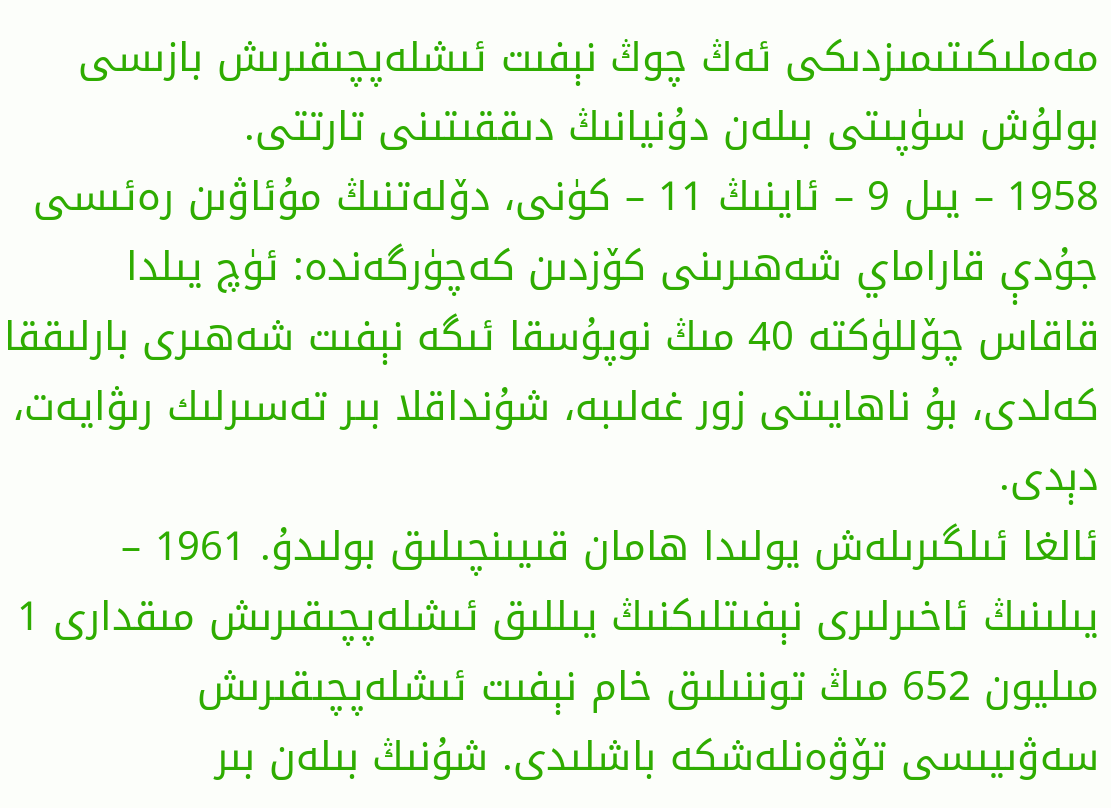مەملىكىتىمىزدىكى ئەڭ چوڭ نېفىت ئىشلەپچىقىرىش بازىسى بولۇش سۈپىتى بىلەن دۇنيانىڭ دىققىتىنى تارتتى.
1958 – يىل 9 – ئاينىڭ 11 – كۈنى، دۆلەتنىڭ مۇئاۋىن رەئىسى جۇدې قاراماي شەھىرىنى كۆزدىن كەچۈرگەندە: ئۈچ يىلدا قاقاس چۆللۈكتە 40 مىڭ نوپۇسقا ئىگە نېفىت شەھىرى بارلىققا كەلدى، بۇ ناھايىتى زور غەلىبە، شۇنداقلا بىر تەسىرلىك رىۋايەت، دېدى.
ئالغا ئىلگىرىلەش يولىدا ھامان قىيىنچىلىق بولىدۇ. 1961 – يىلىنىڭ ئاخىرلىرى نېفىتلىكنىڭ يىللىق ئىشلەپچىقىرىش مىقدارى 1 مىليون 652 مىڭ توننىلىق خام نېفىت ئىشلەپچىقىرىش سەۋىيىسى تۆۋەنلەشكە باشلىدى. شۇنىڭ بىلەن بىر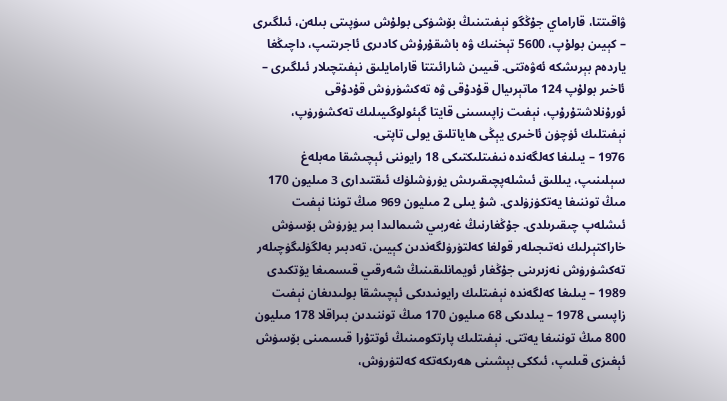ۋاقىتتا، قاراماي جۇڭگو نېفىتىنىڭ بۆشۈكى بولۇش سۈپىتى بىلەن، ئىلگىرى – كېيىن بولۇپ، 5600 تېخنىك ۋە باشقۇرۇش كادىرى ئاجرىتىپ، داچىڭغا ياردەم بېرىشكە ئەۋەتتى. قىيىن شارائىتتا قارامايلىق نېفىتچىلار ئىلگىرى – ئاخىر بولۇپ 124 ماتېرىيال قۇدۇقى ۋە تەكشۈرۈش قۇدۇقى ئورۇنلاشتۇرۇپ، نېفىت زاپىسىنى قايتا گېئولوگىيىلىك تەكشۈرۈپ، نېفىتلىك ئۈچۈن ئاخىرى يېڭى ھاياتلىق يولى تاپتى.
1976 – يىلىغا كەلگەندە نىفىتلىكتىكى 18 رايوننى ئېچىشقا مەبلەغ سېلىنىپ، يىللىق ئىشلەپچىقىرىش يۈرۈشلۈك ئىقتىدارى 3 مىليون 170 مىڭ توننىغا يەتكۈزۈلدى. شۇ يىلى 2 مىليون 969 مىڭ توننا نېفىت ئىشلەپ چىقىرىلدى. جۇڭغارنىڭ غەربىي شىمالىدا بىر يۈرۈش بۆسۈش خاراكتېرلىك نەتىجىلەر قولغا كەلتۈرۈلگەندىن كېيىن، تەدبىر بەلگۈلىگۈچىلەر تەكشۈرۈش نەزىرىنى جۇڭغار ئويمانلىقىنىڭ شەرقىي قىسمىغا يۆتكىدى
1989 – يىلىغا كەلگەندە نېفىتلىك رايونىدىكى ئېچىشقا بولىدىغان نېفىت زاپىسى 1978 – يىلدىكى 68 مىليون 170 مىڭ توننىدىن بىراقلا 178 مىليون 800 مىڭ توننىغا يەتتى. نېفىتلىك پارتكومىنىڭ ئوتتۇرا قىسمىنى بۆسۈش ئېغىزى قىلىپ، ئىككى بېشىنى ھەرىكەتكە كەلتۈرۈش،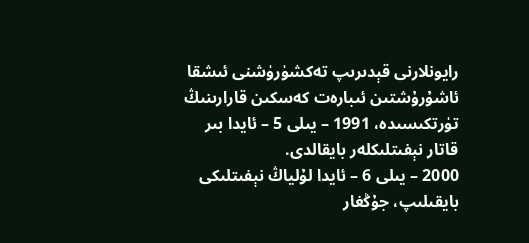رايونلارنى قېدىرىپ تەكشۈرۈشنى ئىشقا ئاشۇرۇشتىن ئىبارەت كەسكىن قارارىنىڭ تۈرتكىسىدە، 1991 – يىلى 5 – ئايدا بىر قاتار نېفىتلىكلەر بايقالدى.
2000 – يىلى 6 – ئايدا لۇلياڭ نېفىتلىكى بايقىلىپ، جۇڭغار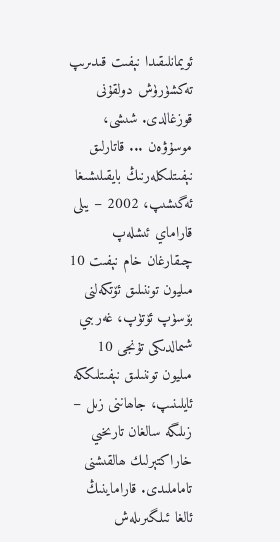ئويمانلىقىدا نېفىت قىدىرىپ تەكشۈرۈش دولقۇنى قوزغالدى. شىشى، موسۇۋەن ... قاتارلىق نېفىتلىكلەرنىڭ بايقىلىشىغا ئەگىشىپ، 2002 – يىلى قاراماي ئىشلەپ چىقارغان خام نېفىت 10 مىليون توننىلىق ئۆتكەلنى بۆسۈپ ئۆتۈپ، غەربىي شىمالدىكى تۇنجى 10 مىليون توننىلىق نېفىتلىككە ئايلىنىپ، جاھاننى زىل – زىلىگە سالغان تارىخىي خاراكتېرلىك ھالقىشنى تاماملىدى. قاراماينىڭ ئالغا ئىلگىرىلەش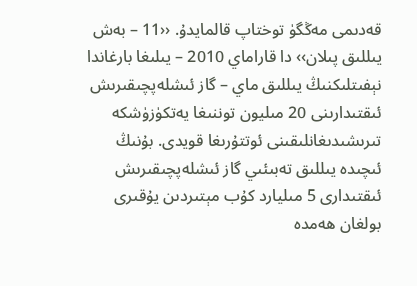قەدىمى مەڭگۈ توختاپ قالمايدۇ. ‹‹11 – بەش يىللىق پىلان›› دا قاراماي 2010 – يىلىغا بارغاندا نېفىتلىكنىڭ يىللىق ماي – گاز ئىشلەپچىقىرىش ئىقتىدارىنى 20 مىليون توننىغا يەتكۈزۈشكە تىرىشىدىغانلىقىنى ئوتتۇرىغا قويدى. بۇنىڭ ئىچىدە يىللىق تەبىئىي گاز ئىشلەپچىقىرىش ئىقتىدارى 5 مىليارد كۇب مېتىردىن يۇقىرى بولغان ھەمدە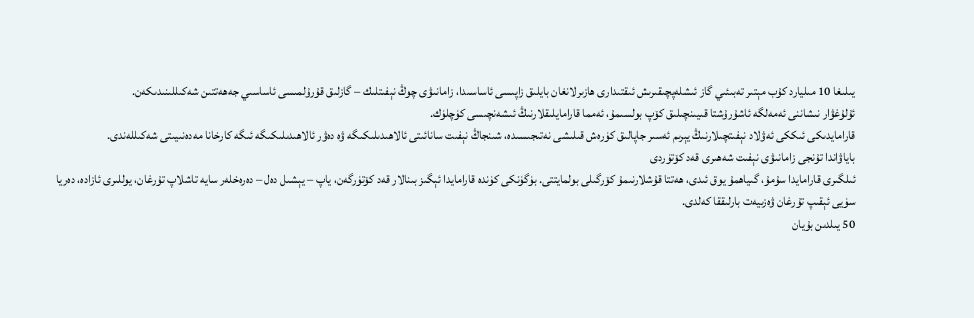يىلىغا 10 مىليارد كۇب مېتىر تەبىئىي گاز ئىشلەپچىقىرىش ئىقتىدارى ھازىرلانغان بايلىق زاپىسى ئاساسىدا، زامانىۋى چوڭ نېفىتلىك – گازلىق قۇرۇلمىسى ئاساسىي جەھەتتىن شەكىللىنىدىكەن.
ئۇلۇغۋار نىشاننى ئەمەلگە ئاشۇرۇشتا قىيىنچىلىق كۆپ بولسىمۇ، ئەمما قارامايلىقلارنىڭ ئىشەنچىسى كۈچلۈك.
قارامايدىكى ئىككى ئەۋلاد نېفىتچىلارنىڭ يېرىم ئەسىر جاپالىق كۈرەش قىلىشى نەتىجىسىدە، شىنجاڭ نېفىت سانائىتى ئالاھىدىلىكىگە ۋە دەۋر ئالاھىدىلىكىگە ئىگە كارخانا مەدەنىيىتى شەكىللەندى.
باياۋاندا تۇنجى زامانىۋى نېفىت شەھىرى قەد كۆتۈردى
ئىلگىرى قارامايدا سۇمۇ، گىياھمۇ يوق ئىدى، ھەتتا قۇشلارنىمۇ كۆرگىلى بولمايتتى. بۈگۈنكى كۈندە قارامايدا ئېگىز بىنالار قەد كۆتۈرگەن، ياپ – يېشىل دەل – دەرەخلەر سايە تاشلاپ تۇرغان، يوللىرى ئازادە، دەريا سۈيى ئېقىپ تۇرغان ۋەزىيەت بارلىققا كەلدى.
50 يىلدىن بۇيان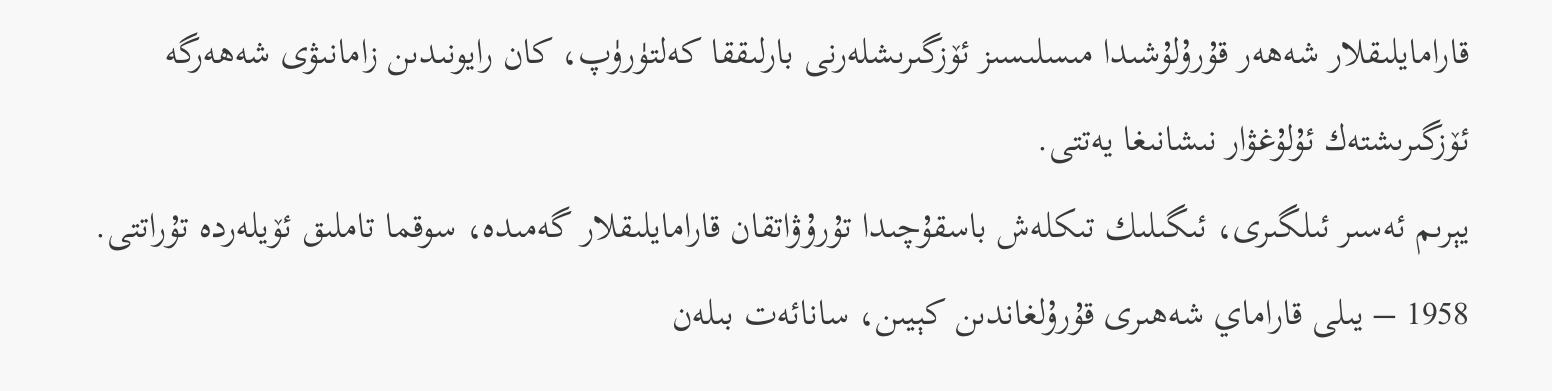قارامايلىقلار شەھەر قۇرۇلۇشىدا مىسلىسىز ئۆزگىرىشلەرنى بارلىققا كەلتۈرۈپ، كان رايونىدىن زامانىۋى شەھەرگە ئۆزگىرىشتەك ئۇلۇغۋار نىشانىغا يەتتى.
يېرىم ئەسىر ئىلگىرى، ئىگىلىك تىكلەش باسقۇچىدا تۇرۇۋاتقان قارامايلىقلار گەمىدە، سوقما تاملىق ئۆيلەردە تۇراتتى. 1958 – يىلى قاراماي شەھىرى قۇرۇلغاندىن كېيىن، سانائەت بىلەن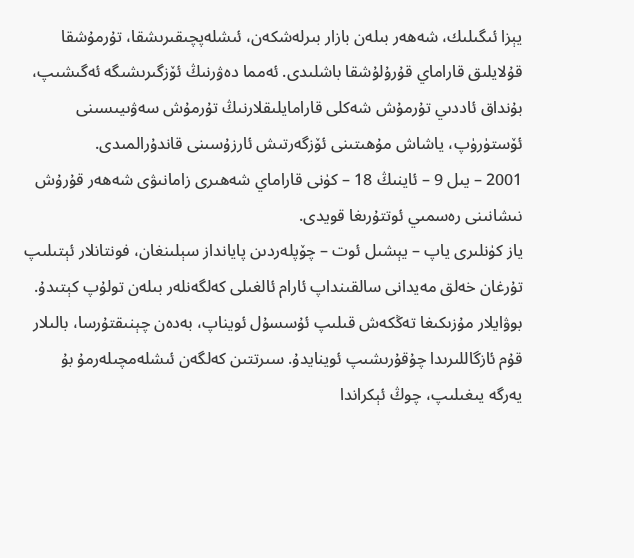يېزا ئىگىلىك، شەھەر بىلەن بازار بىرلەشكەن، ئىشلەپچىقىرىشقا، تۇرمۇشقا قۇلايلىق قاراماي قۇرۇلۇشقا باشلىدى. ئەمما دەۋرنىڭ ئۆزگىرىشىگە ئەگىشىپ، بۇنداق ئاددىي تۇرمۇش شەكلى قارامايلىقلارنىڭ تۇرمۇش سەۋىيىسىنى ئۆستۈرۈپ، ياشاش مۇھىتىنى ئۆزگەرتىش ئارزۇسىنى قاندۇرالمىدى.
2001 – يىل 9 – ئاينىڭ 18 – كۈنى قاراماي شەھىرى زامانىۋى شەھەر قۇرۇش نىشانىنى رەسمىي ئوتتۇرىغا قويدى.
ياز كۈنلىرى ياپ – يېشىل ئوت – چۆپلەردىن پايانداز سېلىنغان، فونتانلار ئېتىلىپ تۇرغان خەلق مەيدانى سالقىنداپ ئارام ئالغىلى كەلگەنلەر بىلەن تولۇپ كېتىدۇ. بوۋايلار مۇزىكىغا تەڭكەش قىلىپ ئۇسسۇل ئويناپ، بەدەن چېنىقتۇرسا، بالىلار قۇم ئازگاللىرىدا چۇقۇرىشىپ ئوينايدۇ. سىرتتىن كەلگەن ئىشلەمچىلەرمۇ بۇ يەرگە يىغىلىپ، چوڭ ئېكراندا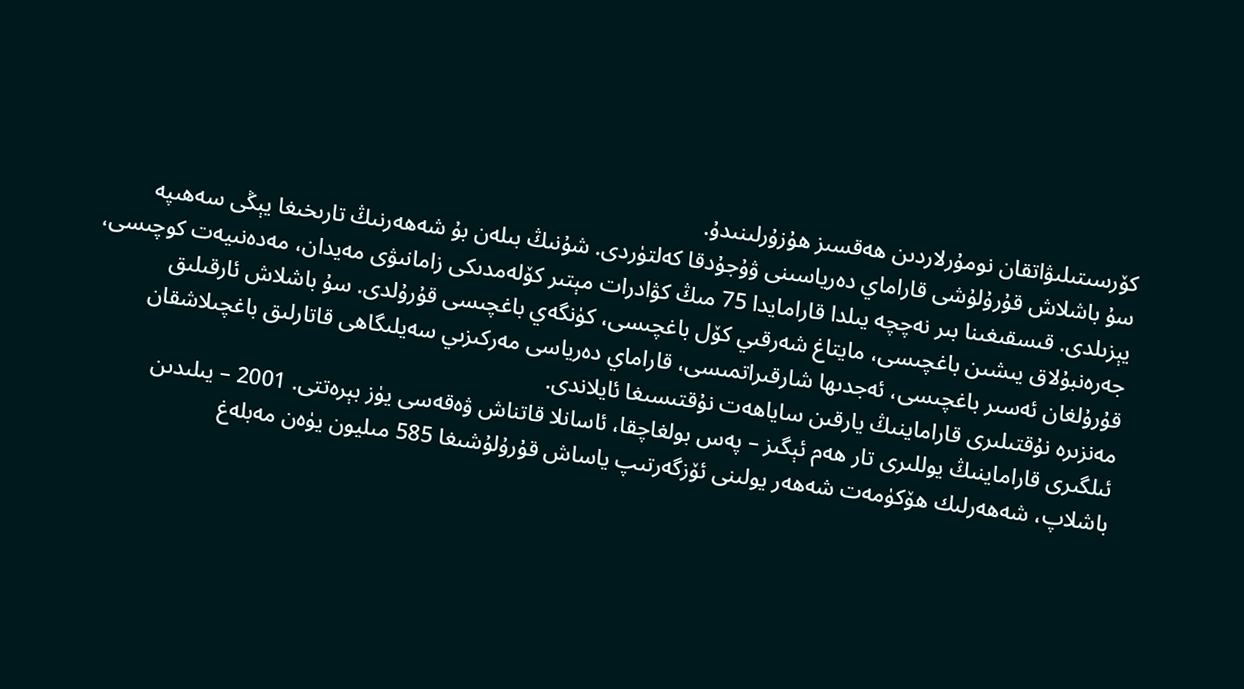كۆرسىتىلىۋاتقان نومۇرلاردىن ھەقسىز ھۇزۇرلىنىدۇ.
سۇ باشلاش قۇرۇلۇشى قاراماي دەرياسىنى ۋۇجۇدقا كەلتۈردى. شۇنىڭ بىلەن بۇ شەھەرنىڭ تارىخىغا يېڭى سەھىپە يېزىلدى. قىسقىغىنا بىر نەچچە يىلدا قارامايدا 75 مىڭ كۋادرات مېتىر كۆلەمدىكى زامانىۋى مەيدان، مەدەنىيەت كوچىسى، جەرەنبۇلاق يىشىن باغچىسى، مايتاغ شەرقىي كۆل باغچىسى، كۈنگەي باغچىسى قۇرۇلدى. سۇ باشلاش ئارقىلىق قۇرۇلغان ئەسىر باغچىسى، ئەجدىھا شارقىراتمىسى، قاراماي دەرياسى مەركىزىي سەيلىگاھى قاتارلىق باغچىلاشقان مەنزىرە نۇقتىلىرى قاراماينىڭ يارقىن ساياھەت نۇقتىسىغا ئايلاندى.
ئىلگىرى قاراماينىڭ يوللىرى تار ھەم ئېگىز – پەس بولغاچقا، ئاسانلا قاتناش ۋەقەسى يۈز بېرەتتى. 2001 – يىلىدىن باشلاپ، شەھەرلىك ھۆكۈمەت شەھەر يولىنى ئۆزگەرتىپ ياساش قۇرۇلۇشىغا 585 مىليون يۈەن مەبلەغ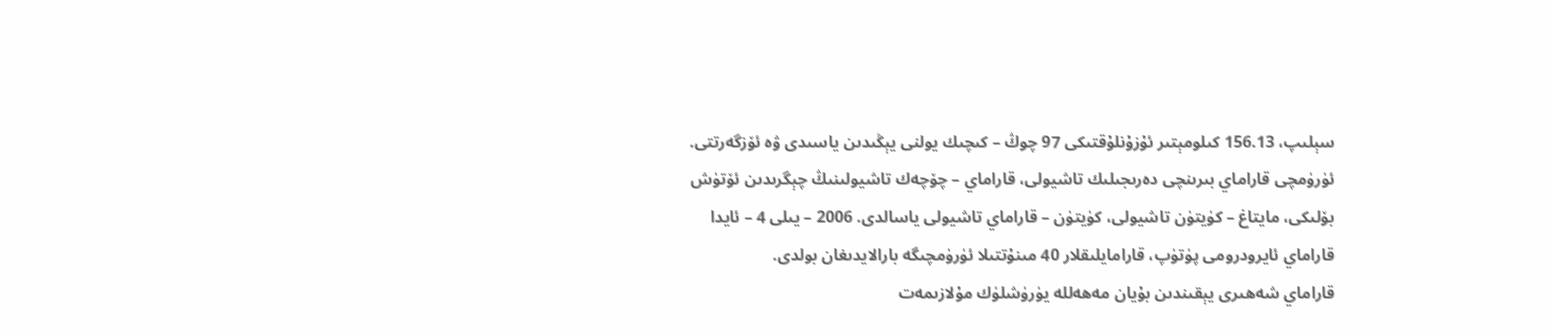سېلىپ، 156.13 كىلومېتىر ئۇزۇنلۇقتىكى 97 چوڭ – كىچىك يولنى يېڭىدىن ياسىدى ۋە ئۆزگەرتتى. ئۈرۈمچى قاراماي بىرىنچى دەرىجىلىك تاشيولى، قاراماي – چۆچەك تاشيولىنىڭ چېگرىدىن ئۆتۈش بۆلىكى، مايتاغ – كۈيتۈن تاشيولى، كۈيتۈن – قاراماي تاشيولى ياسالدى. 2006 – يىلى 4 – ئايدا قاراماي ئايرودرومى پۈتۈپ، قارامايلىقلار 40 مىنۇتتىلا ئۈرۈمچىگە بارالايدىغان بولدى.
قاراماي شەھىرى يېقىندىن بۇيان مەھەللە يۈرۈشلۈك مۇلازىمەت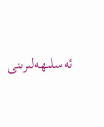ئەسلىھەلىرىنى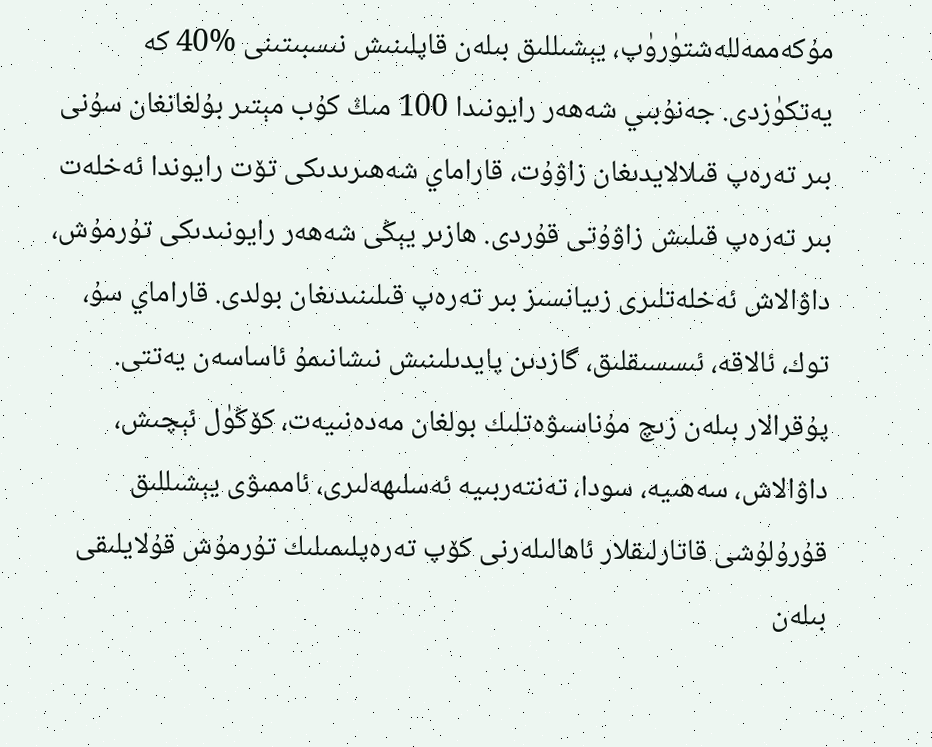مۇكەممەللەشتۈرۈپ، يېشىللىق بىلەن قاپلىنىش نىسبىتىنى %40 كە يەتكۈزدى. جەنۇبىي شەھەر رايونىدا 100 مىڭ كۇب مېتىر بۇلغانغان سۇنى بىر تەرەپ قىلالايدىغان زاۋۇت، قاراماي شەھىرىدىكى تۆت رايوندا ئەخلەت بىر تەرەپ قىلىش زاۋۇتى قۇردى. ھازىر يېڭى شەھەر رايونىدىكى تۇرمۇش، داۋالاش ئەخلەتلىرى زىيانسىز بىر تەرەپ قىلىنىدىغان بولدى. قاراماي سۇ، توك، ئالاقە، ئىسسىقلىق، گازدىن پايدىلىنىش نىشانىمۇ ئاساسەن يەتتى. پۇقرالار بىلەن زىچ مۇناسىۋەتلىك بولغان مەدەنىيەت، كۆڭۈل ئېچىش، داۋالاش، سەھىيە، سودا، تەنتەربىيە ئەسلىھەلىرى، ئاممىۋى يېشىللىق قۇرۇلۇشى قاتارلىقلار ئاھالىلەرنى كۆپ تەرەپلىمىلىك تۇرمۇش قۇلايلىقى بىلەن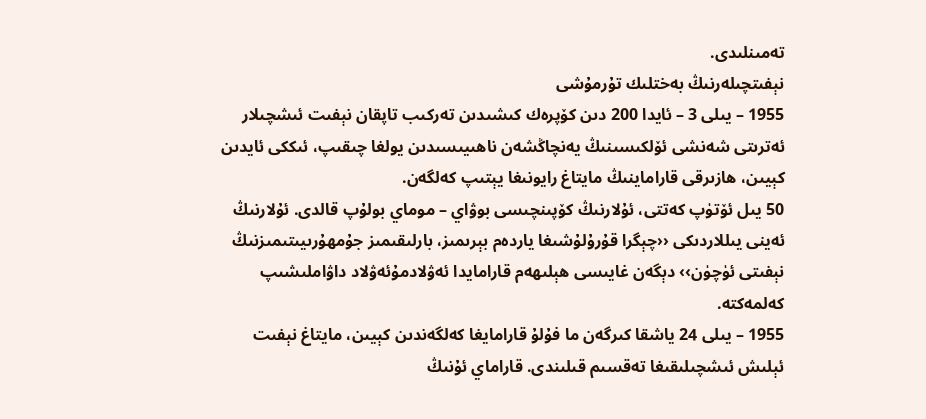تەمىنلىدى.
نېفىتچىلەرنىڭ بەختلىك تۇرمۇشى
1955 – يىلى 3 – ئايدا 200 دىن كۆپرەك كىشىدىن تەركىب تاپقان نېفىت ئىشچىلار ئەترىتى شەنشى ئۆلكىسىنىڭ يەنچاڭشەن ناھىيىسىدىن يولغا چىقىپ، ئىككى ئايدىن كېيىن، ھازىرقى قاراماينىڭ مايتاغ رايونىغا يېتىپ كەلگەن.
50 يىل ئۆتۈپ كەتتى، ئۇلارنىڭ كۆپىنچىسى بوۋاي – موماي بولۇپ قالدى. ئۇلارنىڭ ئەينى يىللاردىكى ‹‹چېگرا قۇرۇلۇشىغا ياردەم بېرىمىز، بارلىقىمىز جۇمھۇرىيىتىمىزنىڭ نېفىتى ئۈچۈن›› دېگەن غايىسى ھېلىھەم قارامايدا ئەۋلادمۇئەۋلاد داۋاملىشىپ كەلمەكتە.
1955 – يىلى 24 ياشقا كىرگەن ما فۇلۇ قارامايغا كەلگەندىن كېيىن، مايتاغ نېفىت ئېلىش ئىشچىلىقىغا تەقسىم قىلىندى. قاراماي ئۇنىڭ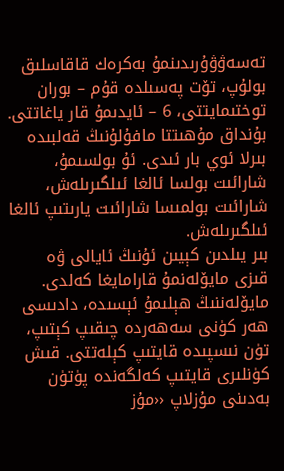تەسەۋۋۇرىدىنمۇ بەكرەك قاقاسلىق بولۇپ، تۆت پەسىلدە قۇم – بوران توختىمايتتى، 6 – ئايدىمۇ قار ياغاتتى. بۇنداق مۇھىتتا مافۇلۇنىڭ قەلبىدە بىرلا ئوي بار ئىدى. ئۇ بولسىمۇ، شارائىت بولسا ئالغا ئىلگىرىلەش، شارائىت بولمىسا شارائىت يارىتىپ ئالغا ئىلگىرىلەش.
بىر يىلدىن كېيىن ئۇنىڭ ئايالى ۋە قىزى مايۆلەنمۇ قارامايغا كەلدى.
مايۆلەننىڭ ھېلىمۇ ئېسىدە، دادىسى ھەر كۈنى سەھەردە چىقىپ كېتىپ، تۈن نىسپىدە قايتىپ كېلەتتى. قىش كۈنلىرى قايتىپ كەلگەندە پۈتۈن بەدىنى مۇزلاپ ‹‹مۇز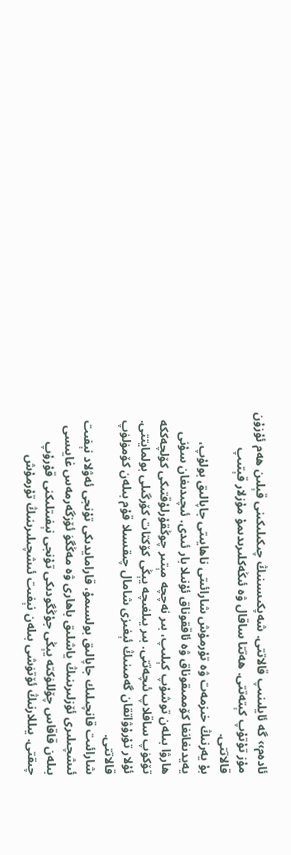ئادەم›› گە ئايلىنىپ قالاتتى. شەپكىسىنىڭ چىكىلىكىنى قېلىن ھەم ئۇزۇن مۇز تۇتۇپ كېتەتتى. ھەتتا ساقال ۋە ئىڭەكلىرىدىمۇ مۇزلار قېتىپ قالاتتى.
بۇ يەرنىڭ خىزمەت ۋە تۇرمۇش شارائىتى ناھايىتى جاپالىق بولۇپ، يەيدىغانغا كۆممىقوناق ۋە ئاققوناق ئۇنىلا بار ئىدى. ئىچىدىغان سۇنى ھارۋا بىلەن توشۇپ كېلىپ، بىر نەچچە مېتىر چوڭقۇرلۇقتىكى كۆلچەككە تۆكۈپ ساقلاپ ئىچەتتى. بىر يىلغىچە يېڭى كۆكتات كۆرگىلى بولمايتتى. ئۇلار تۇرۇۋاتقان گەمىنىڭ ئېغىزى شامال چىقسىلا قۇم بىلەن كۆمۈلۈپ قالاتتى.
شارائىت قانچىلىك جاپالىق بولسىمۇ، قارامايدىكى تۇنجى ئەۋلاد نېفىت ئىشچىلىرى ئۆزلىرىنىڭ ياشلىق باھارى ۋە مەڭگۈ ئۆزگەرمەس غايىسى بىلەن قاقاس چۆللۈكتە يېڭى جۇڭگودىكى تۇنجى نېفىتلىكنى قۇرۇپ چىقتى. يىللارنىڭ ئۆتۈشى بىلەن نېفىت ئىشچىلىرىنىڭ تۇرمۇش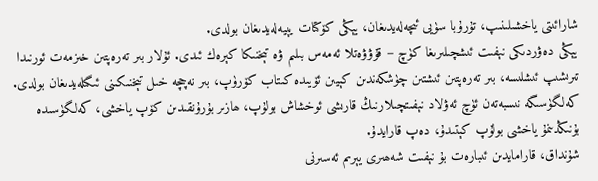شارائىتى ياخشىلىنىپ، تۇرۇبا سۈيى ئىچەلەيدىغان، يېڭى كۆكتات يېيەلەيدىغان بولدى.
يېڭى دەۋردىكى نېفىت ئىشچىلىرىغا كۈچ – قۇۋۋەتلا ئەمەس بىلىم ۋە تېخنىكا كېرەك ئىدى. ئۇلار بىر تەرەپتىن خىزمەت ئورنىدا تىرىشىپ ئىشلىسە، بىر تەرەپتىن ئىشتىن چۈشكەندىن كېيىن ئۆيىدە كىتاب كۆرۈپ، بىر نەچچە خىل تېخنىكىنى ئىگىلەيدىغان بولدى.
كەلگۈسىگە نىسبەتەن ئۈچ ئەۋلاد نېفىتچىلارنىڭ قارىشى ئوخشاش بولۇپ، ھازىر بۇرۇنقىدىن كۆپ ياخشى، كەلگۈسىدە بۇنىڭدىنمۇ ياخشى بولۇپ كېتىدۇ، دەپ قارايدۇ.
شۇنداق، قارامايدىن ئىبارەت بۇ نېفىت شەھىرى يېرىم ئەسىرنى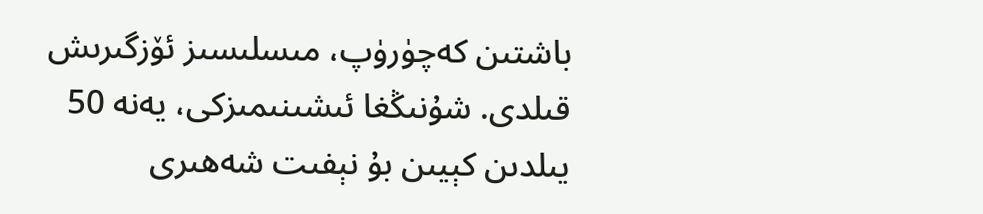باشتىن كەچۈرۈپ، مىسلىسىز ئۆزگىرىش قىلدى. شۇنىڭغا ئىشىنىمىزكى، يەنە 50 يىلدىن كېيىن بۇ نېفىت شەھىرى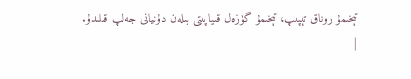تېخىمۇ روناق تېپىپ، تېخىمۇ گۈزەل قىياپىتى بىلەن دۇنيانى جەلپ قىلىدۇ.
|